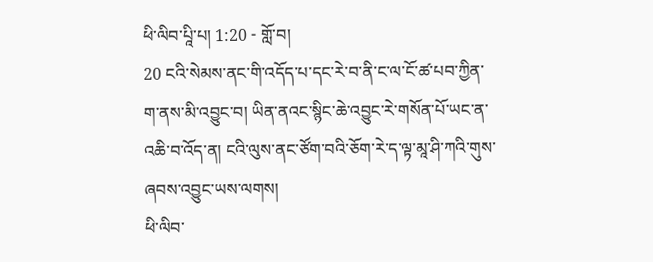ཕི་ལིབ་པཱི་པ། 1:20 - གློ་བ།
20 ངའི་སེམས་ནང་གི་འདོད་པ་དང་རེ་བ་ནི་ང་ལ་ངོ་ཚ་པབ་ཀྱིན་ག་ནས་མི་འབྱུང་བ། ཡིན་ནའང་སྙིང་ཆེ་འབྱུང་རེ་གསོན་པོ་ཡང་ན་འཆི་བ་འོད་ན། ངའི་ལུས་ནང་ཙོག་བའི་ཅོག་རེ་ད་ལྟ་མཱ་ཤི་ཀའི་གུས་ཞབས་འབྱུང་ཡས་ལགས།
ཕི་ལིབ་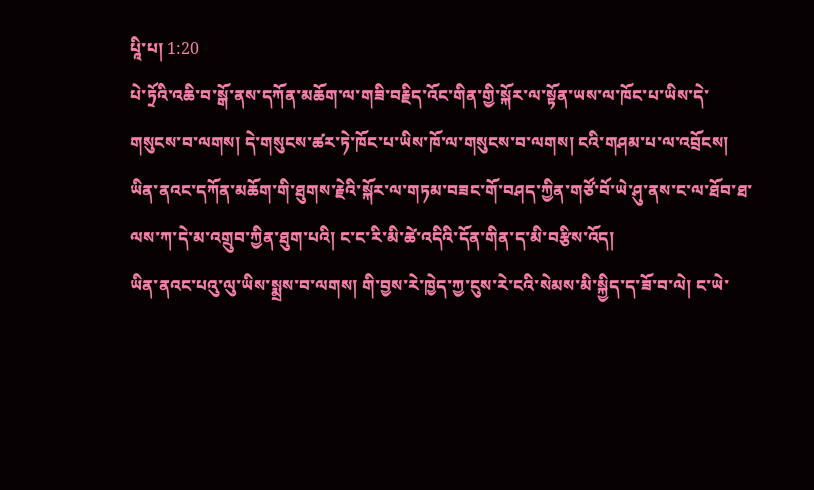པཱི་པ། 1:20
པེ་ཏྲོའི་འཆི་བ་སྒོ་ནས་དཀོན་མཆོག་ལ་གཟི་བརྗིད་འོང་གིན་གྱི་སྐོར་ལ་སྟོན་ཡས་ལ་ཁོང་པ་ཡིས་དེ་གསུངས་བ་ལགས། དེ་གསུངས་ཚར་ཏེ་ཁོང་པ་ཡིས་ཁོ་ལ་གསུངས་བ་ལགས། ངའི་གཤམ་པ་ལ་འབྲོངས།
ཡིན་ནའང་དཀོན་མཆོག་གི་ཐུགས་རྗེའི་སྐོར་ལ་གཏམ་བཟང་གོ་བཤད་ཀྱིན་གཙོ་བོ་ཡེ་ཤུ་ནས་ང་ལ་ཐོབ་ཐ་ལས་ཀ་དེ་མ་འགྲུབ་ཀྱིན་ཐུག་པའི། ང་ང་རི་མི་ཚེ་འདིའི་དོན་གིན་ད་མི་བརྩིས་འོད།
ཡིན་ནའང་པའུ་ལུ་ཡིས་སྨྲས་བ་ལགས། གི་བྱས་རེ་ཁྱེད་ཀྱ་ངུས་རེ་ངའི་སེམས་མི་སྐྱིད་ད་ཟོ་བ་ལེ། ང་ཡེ་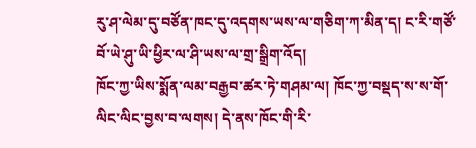རུ་ཤ་ལེམ་དུ་བཙོན་ཁང་དུ་འདགས་ཡས་ལ་གཅིག་ཀ་མིན་ད། ང་རི་གཙོ་བོ་ཡེ་ཤུ་ཡི་ཕྱིར་ལ་ཤི་ཡས་ལ་གྲ་སྒྲིག་འོད།
ཁོང་ཀྱ་ཡིས་སྨོན་ལམ་བརྒྱབ་ཚར་ཏེ་གཤམ་ལ། ཁོང་ཀྱ་བསྡད་ས་ས་གོ་ལིང་ལིང་བྱས་བ་ལགས། དེ་ནས་ཁོང་གི་རི་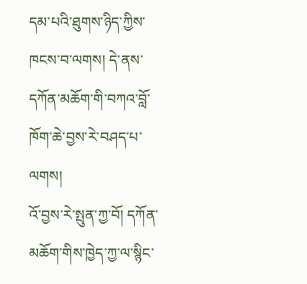དམ་པའི་ཐུགས་ཉིད་ཀྱིས་ཁངས་བ་ལགས། དེ་ནས་དཀོན་མཆོག་གི་བཀའ་བློ་ཁོག་ཆེ་བྱས་རེ་བཤད་པ་ལགས།
འོ་བྱས་རེ་སྤུན་ཀྱ་བོ། དཀོན་མཆོག་གིས་ཁྱེད་ཀྱ་ལ་སྙིང་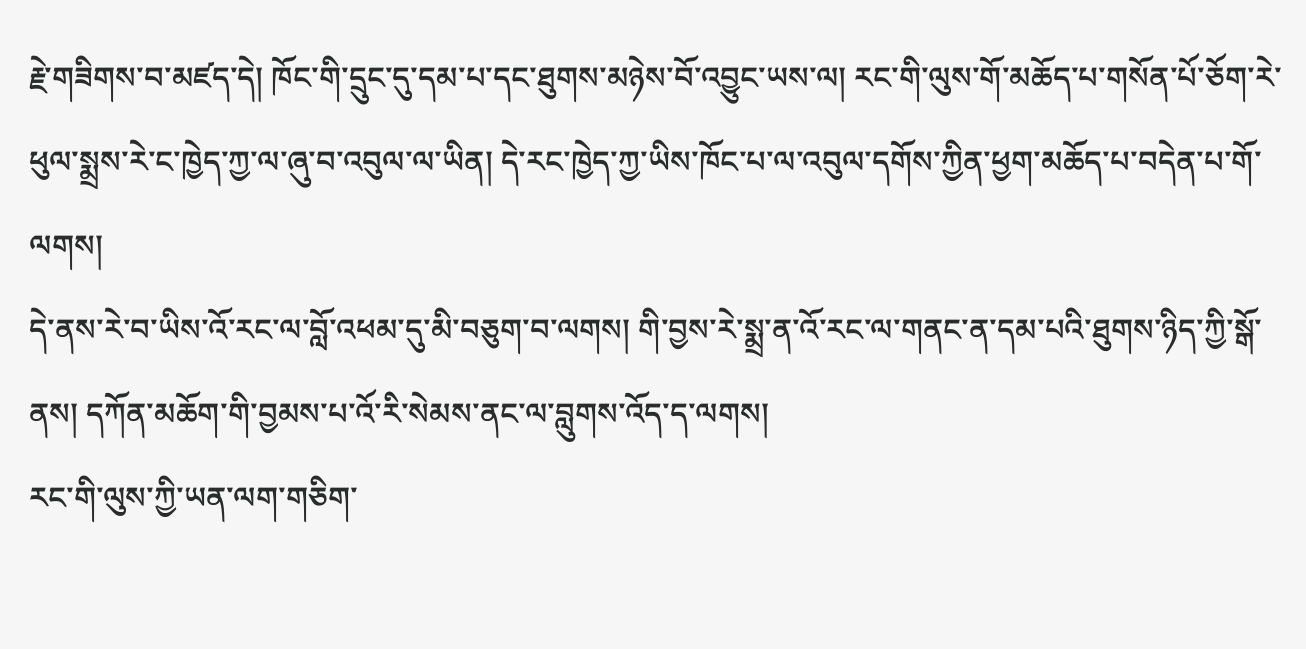རྗེ་གཟིགས་བ་མཛད་དེ། ཁོང་གི་དྲུང་དུ་དམ་པ་དང་ཐུགས་མཉེས་བོ་འབྱུང་ཡས་ལ། རང་གི་ལུས་གོ་མཆོད་པ་གསོན་པོ་ཅོག་རེ་ཕུལ་སྨྲས་རེ་ང་ཁྱེད་ཀྱ་ལ་ཞུ་བ་འབུལ་ལ་ཡིན། དེ་རང་ཁྱེད་ཀྱ་ཡིས་ཁོང་པ་ལ་འབུལ་དགོས་ཀྱིན་ཕྱག་མཆོད་པ་བདེན་པ་གོ་ལགས།
དེ་ནས་རེ་བ་ཡིས་འོ་རང་ལ་བློ་འཕམ་དུ་མི་བཅུག་བ་ལགས། གི་བྱས་རེ་སྨྲ་ན་འོ་རང་ལ་གནང་ན་དམ་པའི་ཐུགས་ཉིད་ཀྱི་སྒོ་ནས། དཀོན་མཆོག་གི་བྱམས་པ་འོ་རི་སེམས་ནང་ལ་བླུགས་འོད་ད་ལགས།
རང་གི་ལུས་ཀྱི་ཡན་ལག་གཅིག་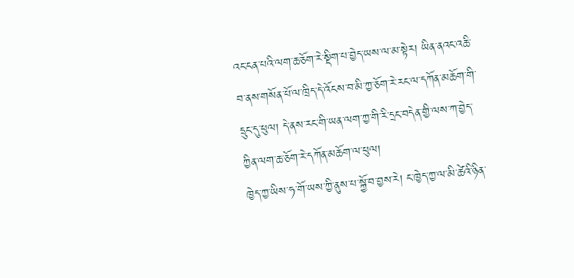འང་ངན་པའི་ལག་ཆ་ཅོག་རེ་སྡིག་པ་བྱེད་ཡས་ལ་མ་སྟེར། ཡིན་ནའང་འཆི་བ་ནས་གསོན་པོ་ལ་ཁྲིད་དེ་འོངས་བ་མི་ཀྱ་ཅོག་རེ་རང་ལ་དཀོན་མཆོག་གི་དྲུང་དུ་ཕུལ། དེ་ནས་རང་གི་ཡན་ལག་ཀྱ་གི་རི་དྲང་བདེན་གྱི་ལས་ཀ་བྱེད་ཀྱིན་ལག་ཆ་ཅོག་རེ་དཀོན་མཆོག་ལ་ཕུལ།
ཁྱེད་ཀྱ་ཡིས་ཧ་གོ་ཡས་ཀྱི་ནུས་པ་སྐྱོ་བ་བྱས་རེ། ང་ཁྱེད་ཀྱ་ལ་མི་ཚེའི་ཉིན་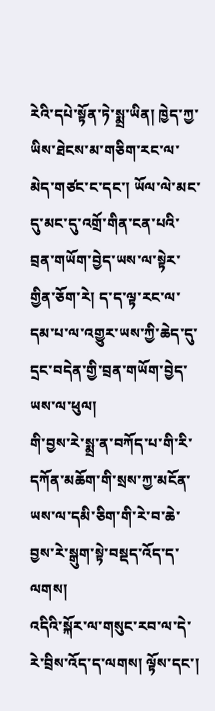རེའི་དཔེ་སྟོན་ཏེ་སྨྲ་ཡིན། ཁྱེད་ཀྱ་ཡིས་ཐེངས་མ་གཅིག་རང་ལ་མེད་གཙང་ང་དང་། ཡོལ་ལེ་མང་དུ་མང་དུ་འགྲོ་གིན་ངན་པའི་བྲན་གཡོག་བྱེད་ཡས་ལ་སྟེར་གྱིན་ཅོག་རེ། ད་ད་ལྟ་རང་ལ་དམ་པ་ལ་འགྱུར་ཡས་ཀྱི་ཆེད་དུ་དྲང་བདེན་གྱི་བྲན་གཡོག་བྱེད་ཡས་ལ་ཕུལ།
གི་བྱས་རེ་སྨྲ་ན་བཀོད་པ་གི་རི་དཀོན་མཆོག་གི་སྲས་ཀྱ་མངོན་ཡས་ལ་དམི་ཅིག་གི་རེ་བ་ཆེ་བྱས་རེ་སྒུག་སྟེ་བསྡད་འོད་ད་ལགས།
འདིའི་སྐོར་ལ་གསུང་རབ་ལ་དེ་རེ་བྲིས་འོད་ད་ལགས། ལྟོས་དང་།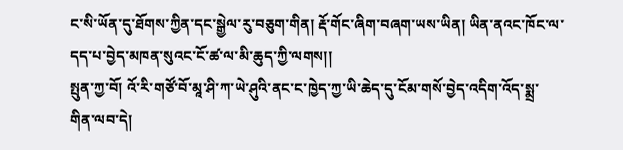ང་སི་ཡོན་དུ་ཐོགས་ཀྱིན་དང་སྒྱེལ་རུ་བཅུག་གིན། རྡོ་གོང་ཞིག་བཞག་ཡས་ཡིན། ཡིན་ནའང་ཁོང་ལ་དད་པ་བྱེད་མཁན་སུའང་ངོ་ཚ་ལ་མི་ཆུད་ཀྱི་ལགས།།
སྤུན་ཀྱ་བོ། འོ་རི་གཙོ་བོ་མཱ་ཤི་ཀ་ཡེ་ཤུའི་ནང་ང་ཁྱེད་ཀྱ་ཡི་ཆེད་དུ་ངོམ་གསོ་བྱེད་འདིག་འོད་སྨྲ་གིན་ལབ་དེ།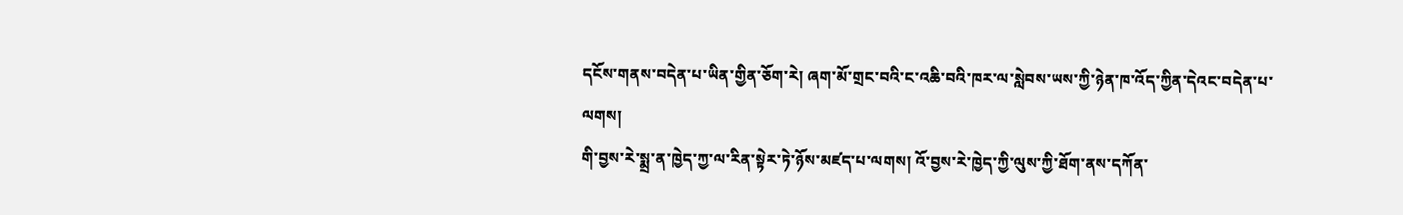དངོས་གནས་བདེན་པ་ཡིན་གྱིན་ཅོག་རེ། ཞག་མོ་གྲང་བའི་ང་འཆི་བའི་ཁར་ལ་སླེབས་ཡས་ཀྱི་ཉེན་ཁ་འོད་ཀྱིན་དེའང་བདེན་པ་ལགས།
གི་བྱས་རེ་སྨྲ་ན་ཁྱེད་ཀྱ་ལ་རིན་སྟེར་ཏེ་ཉོས་མཛད་པ་ལགས། འོ་བྱས་རེ་ཁྱེད་ཀྱི་ལུས་ཀྱི་ཐོག་ནས་དཀོན་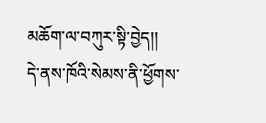མཆོག་ལ་བཀུར་སྟི་བྱེད།།
དེ་ནས་ཁོའི་སེམས་ནི་ཕྱོགས་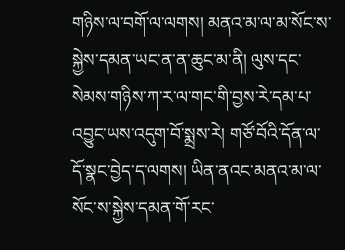གཉིས་ལ་བགོ་ལ་ལགས། མནའ་མ་ལ་མ་སོང་ས་སྐྱེས་དམན་ཡང་ན་ན་ཆུང་མ་ནི། ལུས་དང་སེམས་གཉིས་ཀ་ར་ལ་གང་གི་བྱས་རེ་དམ་པ་འབྱུང་ཡས་འདུག་བོ་སྨྲས་རེ། གཙོ་བོའི་དོན་ལ་དོ་སྣང་བྱེད་ད་ལགས། ཡིན་ནའང་མནའ་མ་ལ་སོང་ས་སྐྱེས་དམན་གོ་རང་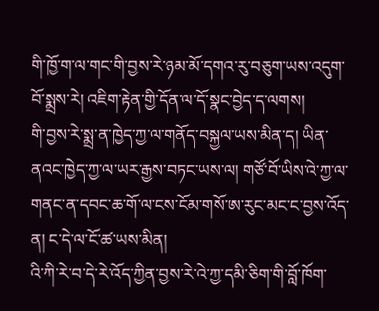གི་ཁྱོ་ག་ལ་གང་གི་བྱས་རེ་ཉམ་མོ་དགའ་རུ་བཅུག་ཡས་འདུག་བོ་སྨྲས་རེ། འཇིག་རྟེན་གྱི་དོན་ལ་དོ་སྣང་བྱེད་ད་ལགས།
གི་བྱས་རེ་སྨྲ་ན་ཁྱེད་ཀྱ་ལ་གནོད་བསྐྱལ་ཡས་མིན་ད། ཡིན་ནའང་ཁྱེད་ཀྱ་ལ་ཡར་རྒྱས་བཏང་ཡས་ལ། གཙོ་བོ་ཡིས་འེ་ཀྱ་ལ་གནང་ན་དབང་ཆ་གོ་ལ་ངས་ངོམ་གསོ་ཨ་རུང་མང་ང་བྱས་འོད་ན། ང་དེ་ལ་ངོ་ཚ་ཡས་མིན།
འི་ཀི་རེ་བ་དེ་རེ་འོད་ཀྱིན་བྱས་རེ་འེ་ཀྱ་དམི་ཅིག་གི་བློ་ཁོག་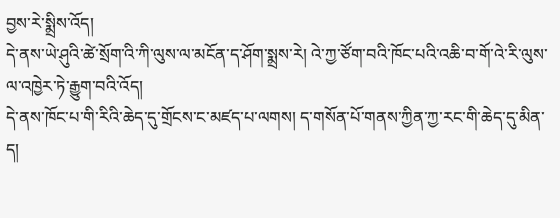བྱས་རེ་སྨྲིས་འོད།
དེ་ནས་ཡེ་ཤུའི་ཚེ་སྲོག་འི་ཀི་ལུས་ལ་མངོན་ད་ཤོག་སྨྲས་རེ། འེ་ཀྱ་ཙོག་བའི་ཁོང་པའི་འཆི་བ་གོ་འེ་རི་ལུས་ལ་འཁྱེར་ཏེ་རྒྱུག་བའི་འོད།
དེ་ནས་ཁོང་པ་གི་རིའི་ཆེད་དུ་གྲོངས་ང་མཛད་པ་ལགས། ད་གསོན་པོ་གནས་ཀྱིན་ཀྱ་རང་གི་ཆེད་དུ་མིན་ད།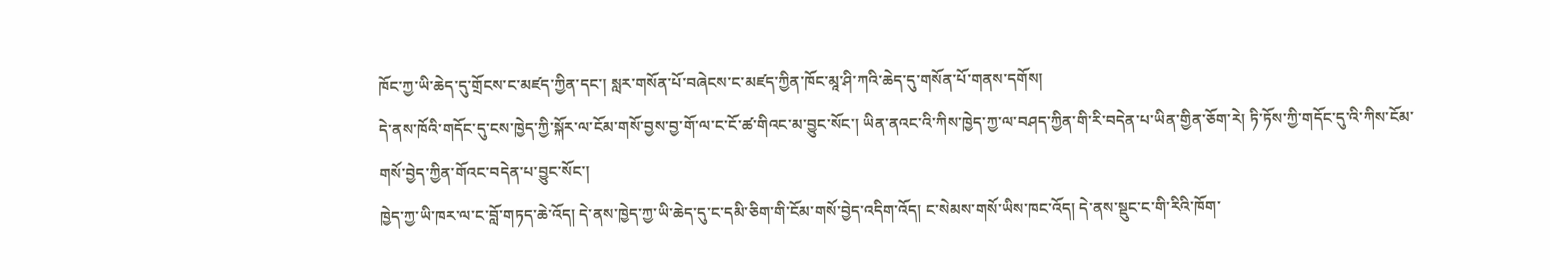ཁོང་ཀྱ་ཡི་ཆེད་དུ་གྲོངས་ང་མཛད་ཀྱིན་དང་། སླར་གསོན་པོ་བཞེངས་ང་མཛད་ཀྱིན་ཁོང་མཱ་ཤི་ཀའི་ཆེད་དུ་གསོན་པོ་གནས་དགོས།
དེ་ནས་ཁོའི་གདོང་དུ་ངས་ཁྱེད་ཀྱི་སྐོར་ལ་ངོམ་གསོ་བྱས་བྱ་གོ་ལ་ང་ངོ་ཚ་གིའང་མ་བྱུང་སོང་། ཡིན་ནའང་འི་ཀིས་ཁྱེད་ཀྱ་ལ་བཤད་ཀྱིན་གི་རི་བདེན་པ་ཡིན་གྱིན་ཅོག་རེ། ཏི་ཏོས་ཀྱི་གདོང་དུ་འི་ཀིས་ངོམ་གསོ་བྱེད་ཀྱིན་གོའང་བདེན་པ་བྱུང་སོང་།
ཁྱེད་ཀྱ་ཡི་ཁར་ལ་ང་བློ་གཏད་ཆེ་འོད། དེ་ནས་ཁྱེད་ཀྱ་ཡི་ཆེད་དུ་ང་དམི་ཅིག་གི་ངོམ་གསོ་བྱེད་འདིག་འོད། ང་སེམས་གསོ་ཡིས་ཁང་འོད། དེ་ནས་སྡུང་ང་གི་རིའི་ཁོག་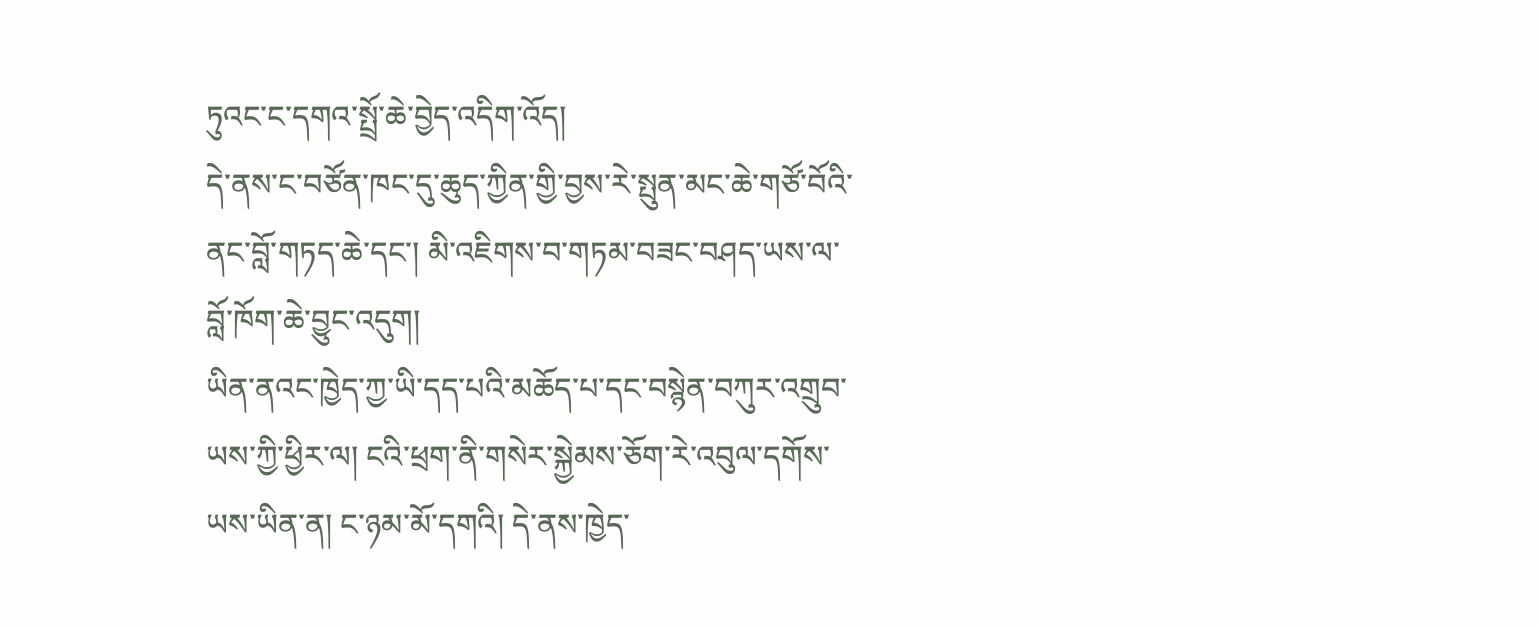ཏུའང་ང་དགའ་སྤྲོ་ཆེ་བྱེད་འདིག་འོད།
དེ་ནས་ང་བཙོན་ཁང་དུ་ཆུད་ཀྱིན་གྱི་བྱས་རེ་སྤུན་མང་ཆེ་གཙོ་བོའི་ནང་བློ་གཏད་ཆེ་དང་། མི་འཇིགས་བ་གཏམ་བཟང་བཤད་ཡས་ལ་བློ་ཁོག་ཆེ་བྱུང་འདུག།
ཡིན་ནའང་ཁྱེད་ཀྱ་ཡི་དད་པའི་མཆོད་པ་དང་བསྙེན་བཀུར་འགྲུབ་ཡས་ཀྱི་ཕྱིར་ལ། ངའི་ཕྲག་ནི་གསེར་སྐྱེམས་ཅོག་རེ་འབུལ་དགོས་ཡས་ཡིན་ན། ང་ཉམ་མོ་དགའི། དེ་ནས་ཁྱེད་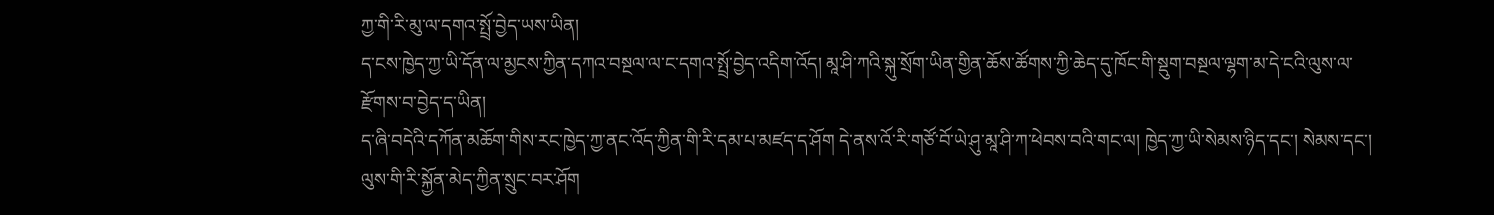ཀྱ་གི་རི་མུ་ལ་དགའ་སྤྲོ་བྱེད་ཡས་ཡིན།
ད་ངས་ཁྱེད་ཀྱ་ཡི་དོན་ལ་མྱངས་ཀྱིན་དཀའ་བསྔལ་ལ་ང་དགའ་སྤྲོ་བྱེད་འདིག་འོད། མཱ་ཤི་ཀའི་སྐུ་སྲོག་ཡིན་གྱིན་ཆོས་ཚོགས་ཀྱི་ཆེད་དུ་ཁོང་གི་སྡུག་བསྔལ་ལྷག་མ་དེ་ངའི་ལུས་ལ་རྫོགས་བ་བྱེད་ད་ཡིན།
ད་ཞི་བདེའི་དཀོན་མཆོག་གིས་རང་ཁྱེད་ཀྱ་ནང་འོད་ཀྱིན་གི་རི་དམ་པ་མཛད་ད་ཤོག དེ་ནས་འོ་རི་གཙོ་བོ་ཡེ་ཤུ་མཱ་ཤི་ཀ་ཕེབས་བའི་གང་ལ། ཁྱེད་ཀྱ་ཡི་སེམས་ཉིད་དང་། སེམས་དང་། ལུས་གི་རི་སྐྱོན་མེད་ཀྱིན་སྲུང་བར་ཤོག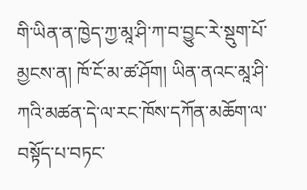གི་ཡིན་ན་ཁྱེད་ཀྱ་མཱ་ཤི་ཀ་བ་བྱུང་རེ་སྡུག་པོ་མྱངས་ན། ཁོ་ངོ་མ་ཚ་ཤོག། ཡིན་ནའང་མཱ་ཤི་ཀའི་མཚན་དེ་ལ་རང་ཁོས་དཀོན་མཆོག་ལ་བསྟོད་པ་བཏང་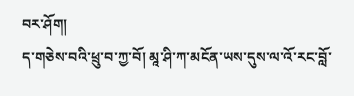བར་ཤོག།
ད་གཅེས་བའི་ཕྲུ་བ་ཀྱ་བོ། མཱ་ཤི་ཀ་མངོན་ཡས་དུས་ལ་འོ་རང་བློ་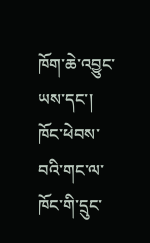ཁོག་ཆེ་འབྱུང་ཡས་དང་། ཁོང་ཕེབས་བའི་གང་ལ་ཁོང་གི་དྲུང་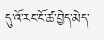དུ་འོ་རང་ངོ་ཚ་བྱེད་མེད་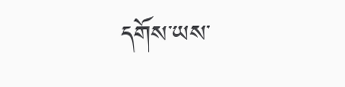དགོས་ཡས་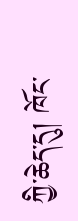ཀྱི་ཆེད་དུ། ཁོང་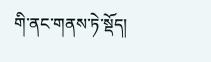གི་ནང་གནས་ཏེ་སྡོད།